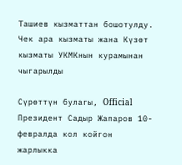Ташиев кызматтан бошотулду. Чек ара кызматы жана Күзөт кызматы УКМКнын курамынан чыгарылды

Сүрөттүн булагы, Official
Президент Садыр Жапаров 10-февралда кол койгон жарлыкка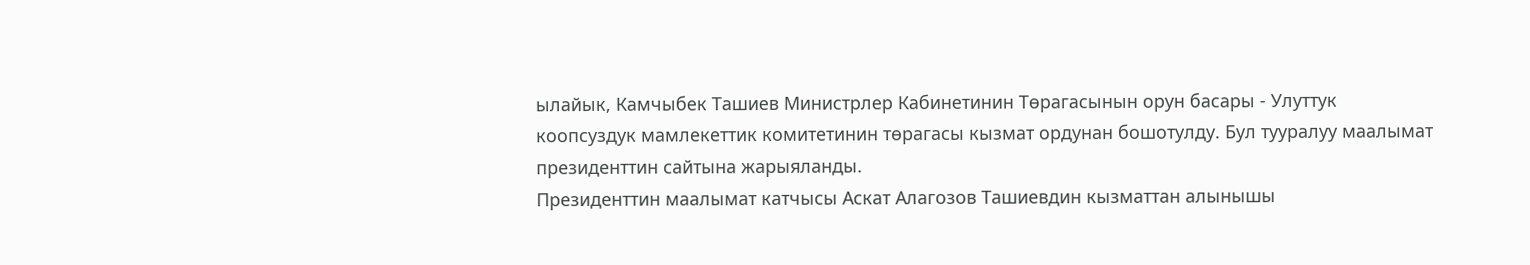ылайык, Камчыбек Ташиев Министрлер Кабинетинин Төрагасынын орун басары - Улуттук коопсуздук мамлекеттик комитетинин төрагасы кызмат ордунан бошотулду. Бул тууралуу маалымат президенттин сайтына жарыяланды.
Президенттин маалымат катчысы Аскат Алагозов Ташиевдин кызматтан алынышы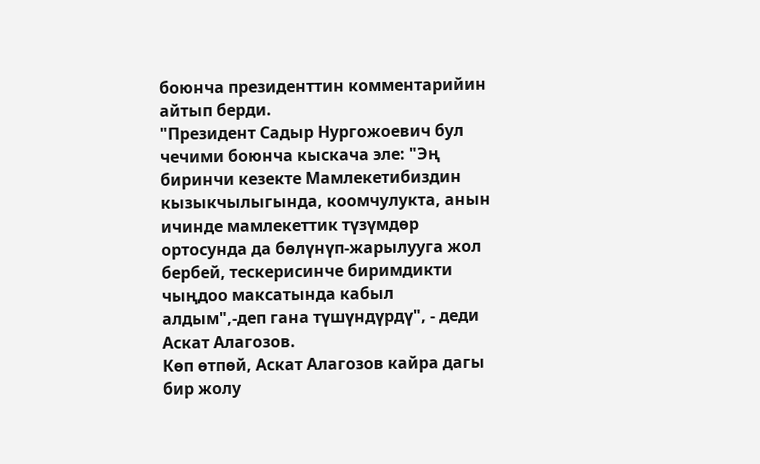боюнча президенттин комментарийин айтып берди.
"Президент Садыр Нургожоевич бул чечими боюнча кыскача эле: "Эң биринчи кезекте Мамлекетибиздин кызыкчылыгында, коомчулукта, анын ичинде мамлекеттик түзүмдөр ортосунда да бөлүнүп-жарылууга жол бербей, тескерисинче биримдикти чыңдоо максатында кабыл алдым",-деп гана түшүндүрдү", - деди Аскат Алагозов.
Көп өтпөй, Аскат Алагозов кайра дагы бир жолу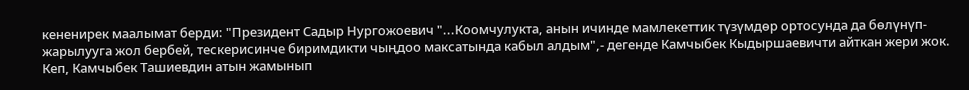кененирек маалымат берди: "Президент Садыр Нургожоевич "...Коомчулукта, анын ичинде мамлекеттик түзүмдөр ортосунда да бөлүнүп-жарылууга жол бербей, тескерисинче биримдикти чыңдоо максатында кабыл алдым",- дегенде Камчыбек Кыдыршаевичти айткан жери жок. Кеп, Камчыбек Ташиевдин атын жамынып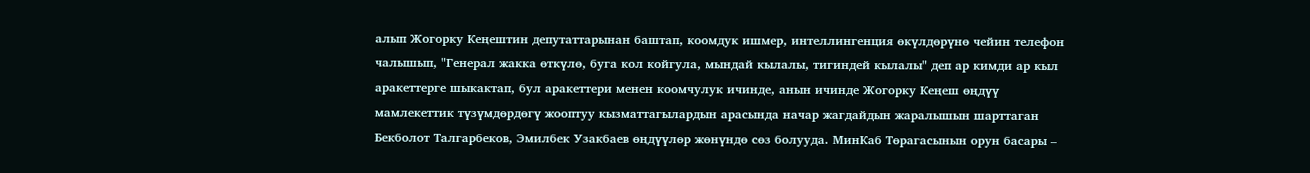алып Жогорку Кеңештин депутаттарынан баштап, коомдук ишмер, интеллингенция өкүлдөрүнө чейин телефон чалышып, "Генерал жакка өткүлө, буга кол койгула, мындай кылалы, тигиндей кылалы" деп ар кимди ар кыл аракеттерге шыкактап, бул аракеттери менен коомчулук ичинде, анын ичинде Жогорку Кеңеш өңдүү мамлекеттик түзүмдөрдөгү жооптуу кызматтагылардын арасында начар жагдайдын жаралышын шарттаган Бекболот Талгарбеков, Эмилбек Узакбаев өңдүүлөр жөнүндө сөз болууда. МинКаб Төрагасынын орун басары –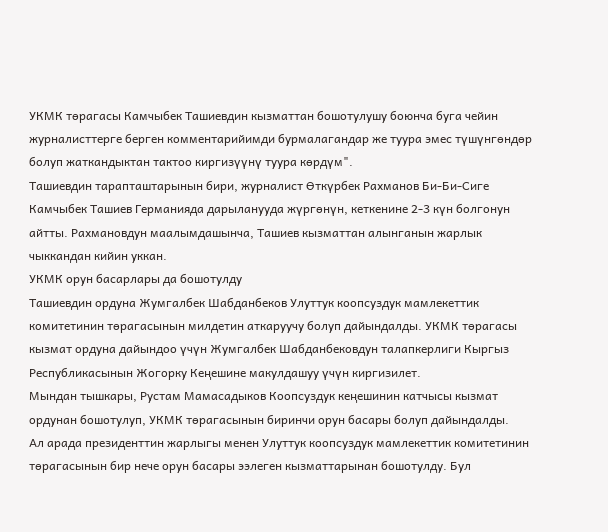УКМК төрагасы Камчыбек Ташиевдин кызматтан бошотулушу боюнча буга чейин журналисттерге берген комментарийимди бурмалагандар же туура эмес түшүнгөндөр болуп жаткандыктан тактоо киргизүүнү туура көрдүм".
Ташиевдин тарапташтарынын бири, журналист Өткүрбек Рахманов Би-Би-Сиге Камчыбек Ташиев Германияда дарыланууда жүргөнүн, кеткенине 2-3 күн болгонун айтты. Рахмановдун маалымдашынча, Ташиев кызматтан алынганын жарлык чыккандан кийин уккан.
УКМК орун басарлары да бошотулду
Ташиевдин ордуна Жумгалбек Шабданбеков Улуттук коопсуздук мамлекеттик комитетинин төрагасынын милдетин аткаруучу болуп дайындалды. УКМК төрагасы кызмат ордуна дайындоо үчүн Жумгалбек Шабданбековдун талапкерлиги Кыргыз Республикасынын Жогорку Кеңешине макулдашуу үчүн киргизилет.
Мындан тышкары, Рустам Мамасадыков Коопсуздук кеңешинин катчысы кызмат ордунан бошотулуп, УКМК төрагасынын биринчи орун басары болуп дайындалды.
Ал арада президенттин жарлыгы менен Улуттук коопсуздук мамлекеттик комитетинин төрагасынын бир нече орун басары ээлеген кызматтарынан бошотулду. Бул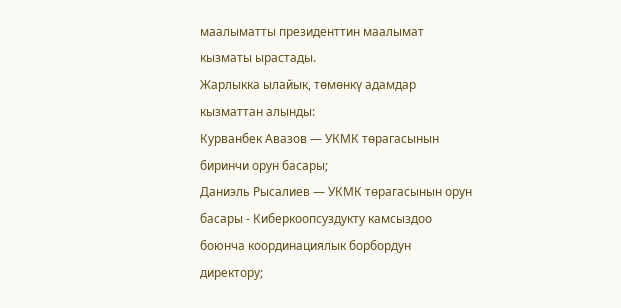маалыматты президенттин маалымат кызматы ырастады.
Жарлыкка ылайык, төмөнкү адамдар кызматтан алынды:
Курванбек Авазов — УКМК төрагасынын биринчи орун басары;
Даниэль Рысалиев — УКМК төрагасынын орун басары - Киберкоопсуздукту камсыздоо боюнча координациялык борбордун директору;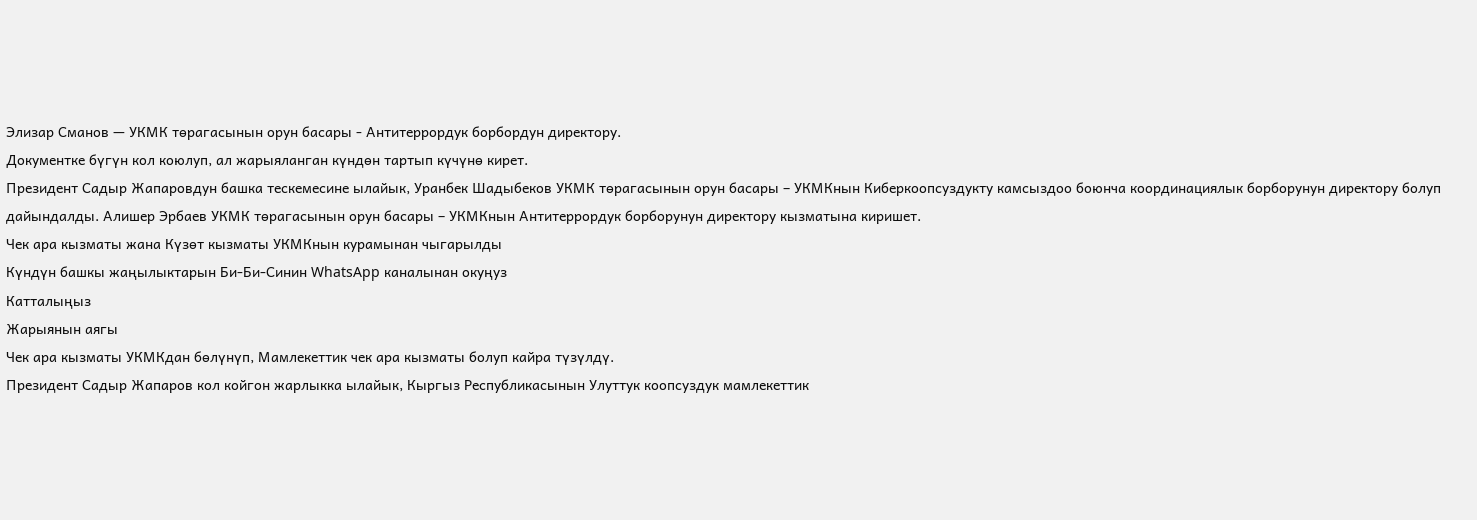Элизар Сманов — УКМК төрагасынын орун басары - Антитеррордук борбордун директору.
Документке бүгүн кол коюлуп, ал жарыяланган күндөн тартып күчүнө кирет.
Президент Садыр Жапаровдун башка тескемесине ылайык, Уранбек Шадыбеков УКМК төрагасынын орун басары – УКМКнын Киберкоопсуздукту камсыздоо боюнча координациялык борборунун директору болуп дайындалды. Алишер Эрбаев УКМК төрагасынын орун басары – УКМКнын Антитеррордук борборунун директору кызматына киришет.
Чек ара кызматы жана Күзөт кызматы УКМКнын курамынан чыгарылды
Күндүн башкы жаңылыктарын Би-Би-Синин WhatsApp каналынан окуңуз
Катталыңыз
Жарыянын аягы
Чек ара кызматы УКМКдан бөлүнүп, Мамлекеттик чек ара кызматы болуп кайра түзүлдү.
Президент Садыр Жапаров кол койгон жарлыкка ылайык, Кыргыз Республикасынын Улуттук коопсуздук мамлекеттик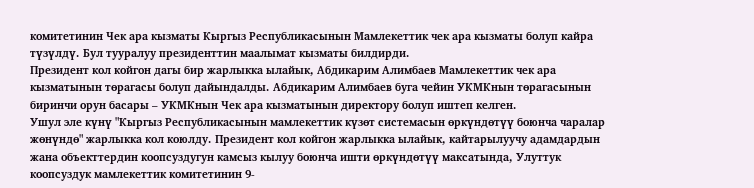комитетинин Чек ара кызматы Кыргыз Республикасынын Мамлекеттик чек ара кызматы болуп кайра түзүлдү. Бул тууралуу президенттин маалымат кызматы билдирди.
Президент кол койгон дагы бир жарлыкка ылайык, Абдикарим Алимбаев Мамлекеттик чек ара кызматынын төрагасы болуп дайындалды. Абдикарим Алимбаев буга чейин УКМКнын төрагасынын биринчи орун басары – УКМКнын Чек ара кызматынын директору болуп иштеп келген.
Ушул эле күнү "Кыргыз Республикасынын мамлекеттик күзөт системасын өркүндөтүү боюнча чаралар жөнүндө" жарлыкка кол коюлду. Президент кол койгон жарлыкка ылайык, кайтарылуучу адамдардын жана объекттердин коопсуздугун камсыз кылуу боюнча ишти өркүндөтүү максатында, Улуттук коопсуздук мамлекеттик комитетинин 9-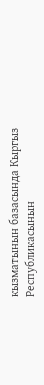кызматынын базасында Кыргыз Республикасынын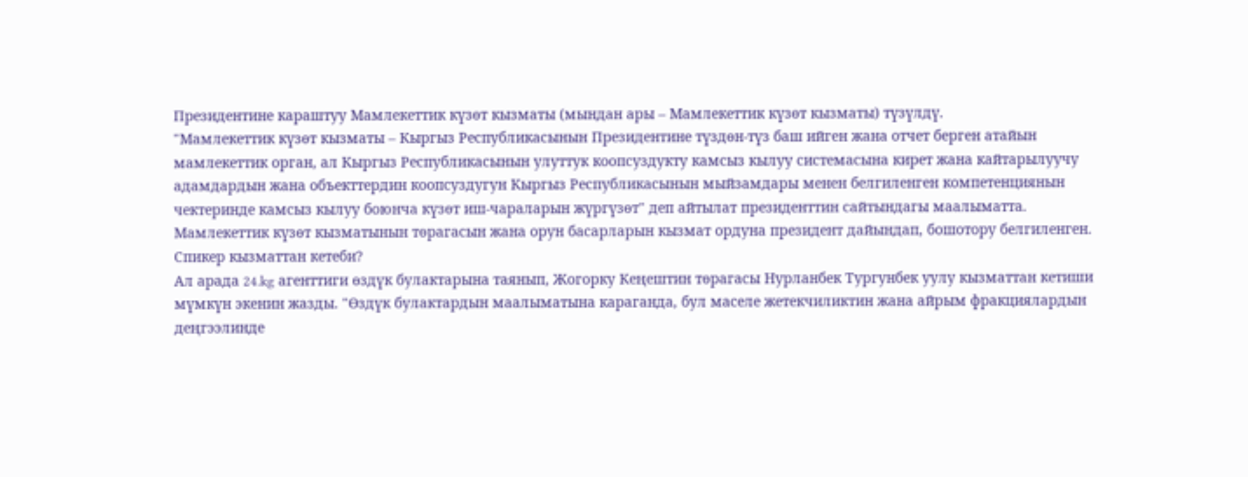Президентине караштуу Мамлекеттик күзөт кызматы (мындан ары – Мамлекеттик күзөт кызматы) түзүлдү.
"Мамлекеттик күзөт кызматы – Кыргыз Республикасынын Президентине түздөн-түз баш ийген жана отчет берген атайын мамлекеттик орган, ал Кыргыз Республикасынын улуттук коопсуздукту камсыз кылуу системасына кирет жана кайтарылуучу адамдардын жана объекттердин коопсуздугун Кыргыз Республикасынын мыйзамдары менен белгиленген компетенциянын чектеринде камсыз кылуу боюнча күзөт иш-чараларын жүргүзөт" деп айтылат президенттин сайтындагы маалыматта.
Мамлекеттик күзөт кызматынын төрагасын жана орун басарларын кызмат ордуна президент дайындап, бошотору белгиленген.
Спикер кызматтан кетеби?
Ал арада 24.kg агенттиги өздүк булактарына таянып, Жогорку Кеңештин төрагасы Нурланбек Тургунбек уулу кызматтан кетиши мүмкүн экенин жазды. "Өздүк булактардын маалыматына караганда, бул маселе жетекчиликтин жана айрым фракциялардын деңгээлинде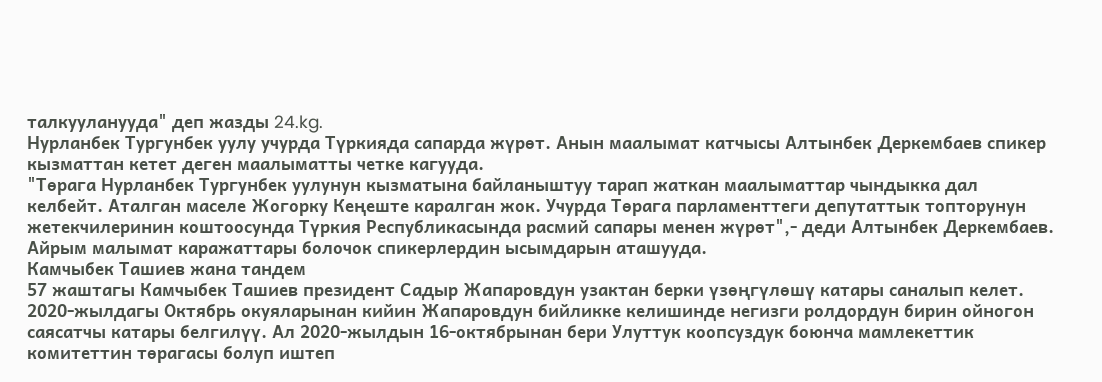талкууланууда" деп жазды 24.kg.
Нурланбек Тургунбек уулу учурда Түркияда сапарда жүрөт. Анын маалымат катчысы Алтынбек Деркембаев спикер кызматтан кетет деген маалыматты четке кагууда.
"Төрага Нурланбек Тургунбек уулунун кызматына байланыштуу тарап жаткан маалыматтар чындыкка дал келбейт. Аталган маселе Жогорку Кеңеште каралган жок. Учурда Төрага парламенттеги депутаттык топторунун жетекчилеринин коштоосунда Түркия Республикасында расмий сапары менен жүрөт",- деди Алтынбек Деркембаев.
Айрым малымат каражаттары болочок спикерлердин ысымдарын аташууда.
Камчыбек Ташиев жана тандем
57 жаштагы Камчыбек Ташиев президент Садыр Жапаровдун узактан берки үзөңгүлөшү катары саналып келет. 2020-жылдагы Октябрь окуяларынан кийин Жапаровдун бийликке келишинде негизги ролдордун бирин ойногон саясатчы катары белгилүү. Ал 2020-жылдын 16-октябрынан бери Улуттук коопсуздук боюнча мамлекеттик комитеттин төрагасы болуп иштеп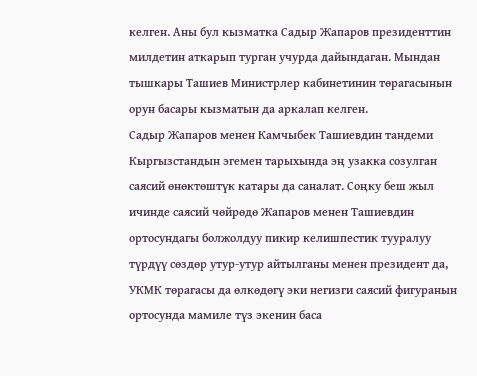келген. Аны бул кызматка Садыр Жапаров президенттин милдетин аткарып турган учурда дайындаган. Мындан тышкары Ташиев Министрлер кабинетинин төрагасынын орун басары кызматын да аркалап келген.
Садыр Жапаров менен Камчыбек Ташиевдин тандеми Кыргызстандын эгемен тарыхында эң узакка созулган саясий өнөктөштүк катары да саналат. Соңку беш жыл ичинде саясий чөйрөдө Жапаров менен Ташиевдин ортосундагы болжолдуу пикир келишпестик тууралуу түрдүү сөздөр утур-утур айтылганы менен президент да, УКМК төрагасы да өлкөдөгү эки негизги саясий фигуранын ортосунда мамиле түз экенин баса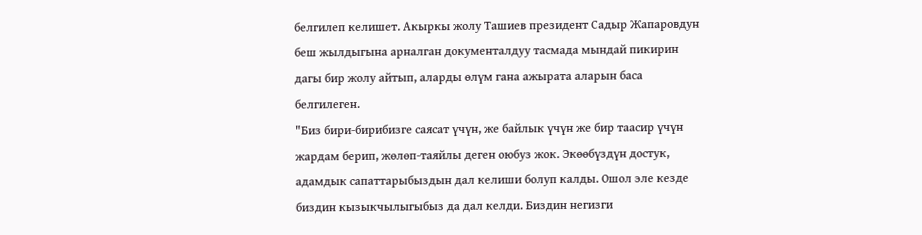белгилеп келишет. Акыркы жолу Ташиев президент Садыр Жапаровдун беш жылдыгына арналган документалдуу тасмада мындай пикирин дагы бир жолу айтып, аларды өлүм гана ажырата аларын баса белгилеген.
"Биз бири-бирибизге саясат үчүн, же байлык үчүн же бир таасир үчүн жардам берип, жөлөп-таяйлы деген оюбуз жок. Экөөбүздүн достук, адамдык сапаттарыбыздын дал келиши болуп калды. Ошол эле кезде биздин кызыкчылыгыбыз да дал келди. Биздин негизги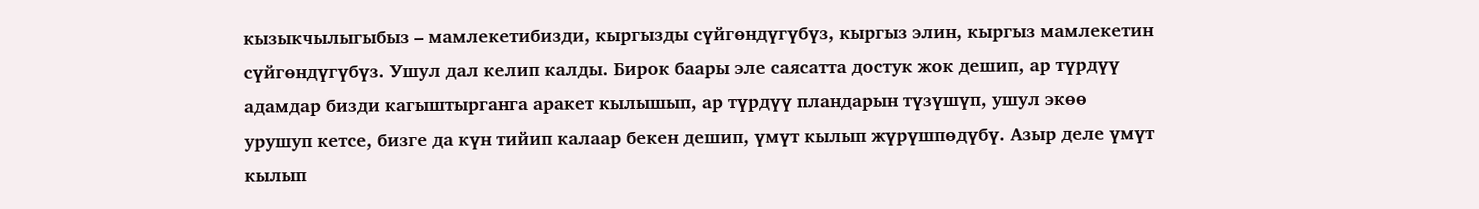кызыкчылыгыбыз – мамлекетибизди, кыргызды сүйгөндүгүбүз, кыргыз элин, кыргыз мамлекетин сүйгөндүгүбүз. Ушул дал келип калды. Бирок баары эле саясатта достук жок дешип, ар түрдүү адамдар бизди кагыштырганга аракет кылышып, ар түрдүү пландарын түзүшүп, ушул экөө урушуп кетсе, бизге да күн тийип калаар бекен дешип, үмүт кылып жүрүшпөдүбү. Азыр деле үмүт кылып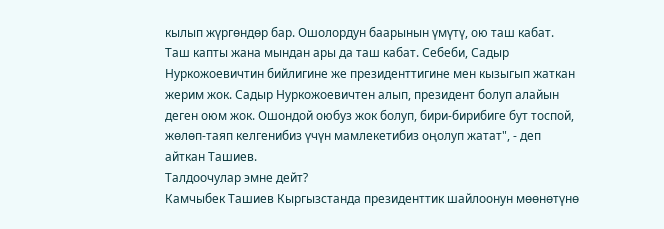кылып жүргөндөр бар. Ошолордун баарынын үмүтү, ою таш кабат. Таш капты жана мындан ары да таш кабат. Себеби, Садыр Нуркожоевичтин бийлигине же президенттигине мен кызыгып жаткан жерим жок. Садыр Нуркожоевичтен алып, президент болуп алайын деген оюм жок. Ошондой оюбуз жок болуп, бири-бирибиге бут тоспой, жөлөп-таяп келгенибиз үчүн мамлекетибиз оңолуп жатат", - деп айткан Ташиев.
Талдоочулар эмне дейт?
Камчыбек Ташиев Кыргызстанда президенттик шайлоонун мөөнөтүнө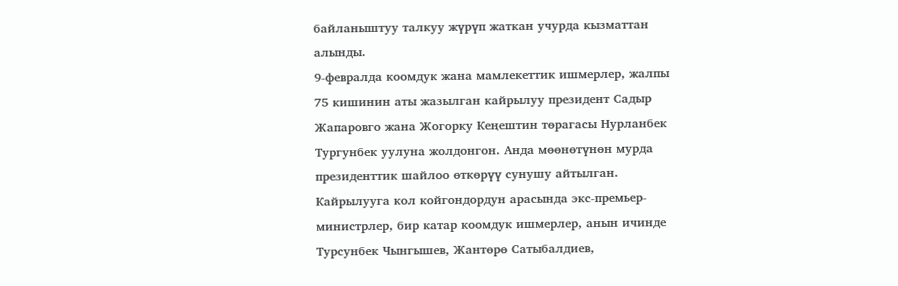байланыштуу талкуу жүрүп жаткан учурда кызматтан алынды.
9-февралда коомдук жана мамлекеттик ишмерлер, жалпы 75 кишинин аты жазылган кайрылуу президент Садыр Жапаровго жана Жогорку Кеңештин төрагасы Нурланбек Тургунбек уулуна жолдонгон. Анда мөөнөтүнөн мурда президенттик шайлоо өткөрүү сунушу айтылган.
Кайрылууга кол койгондордун арасында экс-премьер-министрлер, бир катар коомдук ишмерлер, анын ичинде Турсунбек Чынгышев, Жантөрө Сатыбалдиев,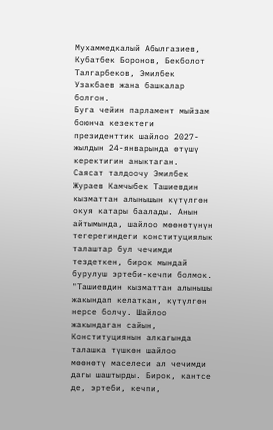Мухаммедкалый Абылгазиев, Кубатбек Боронов, Бекболот Талгарбеков, Эмилбек Узакбаев жана башкалар болгон.
Буга чейин парламент мыйзам боюнча кезектеги президенттик шайлоо 2027-жылдын 24-январында өтүшү керектигин аныктаган.
Саясат талдоочу Эмилбек Жураев Камчыбек Ташиевдин кызматтан алынышын күтүлгөн окуя катары баалады. Анын айтымында, шайлоо мөөнөтүнүн тегерегиндеги конституциялык талаштар бул чечимди тездеткен, бирок мындай бурулуш эртеби-кечпи болмок.
"Ташиевдин кызматтан алынышы жакындап келаткан, күтүлгөн нерсе болчу. Шайлоо жакындаган сайын, Конституциянын алкагында талашка түшкөн шайлоо мөөнөтү маселеси ал чечимди дагы шаштырды. Бирок, кантсе де, эртеби, кечпи,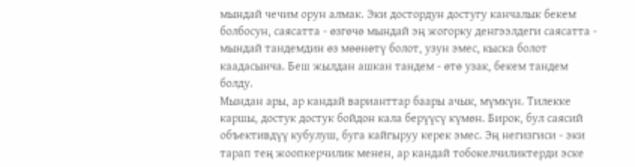мындай чечим орун алмак. Эки достордун достугу канчалык бекем болбосун, саясатта - өзгөчө мындай эң жогорку денгээлдеги саясатта - мындай тандемдин өз мөөнөтү болот, узун эмес, кыска болот каадасынча. Беш жылдан ашкан тандем - өтө узак, бекем тандем болду.
Мындан ары, ар кандай варианттар баары ачык, мүмкүн. Тилекке каршы, достук достук бойдон кала берүүсү күмөн. Бирок, бул саясий объективдүү кубулуш, буга кайгыруу керек эмес. Эң негизгиси - эки тарап тең жоопкерчилик менен, ар кандай тобокелчиликтерди эске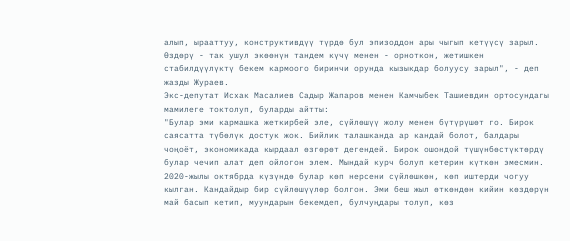алып, ырааттуу, конструктивдүү түрдө бул эпизоддон ары чыгып кетүүсү зарыл. Өздөрү - так ушул экөөнүн тандем күчү менен - орноткон, жетишкен стабилдүүлүктү бекем кармоого биринчи орунда кызыкдар болуусу зарыл", - деп жазды Жураев.
Экс-депутат Исхак Масалиев Садыр Жапаров менен Камчыбек Ташиевдин ортосундагы мамилеге токтолуп, буларды айтты:
"Булар эми кармашка жеткирбей эле, сүйлөшүү жолу менен бүтүрүшөт го. Бирок саясатта түбөлүк достук жок. Бийлик талашканда ар кандай болот, балдары чоңоёт, экономикада кырдаал өзгөрөт дегендей. Бирок ошондой түшүнбөстүктөрдү булар чечип алат деп ойлогон элем. Мындай курч болуп кетерин күткөн эмесмин. 2020-жылы октябрда күзүндө булар көп нерсени сүйлөшкөн, көп иштерди чогуу кылган. Кандайдыр бир сүйлөшүүлөр болгон. Эми беш жыл өткөндөн кийин көздөрүн май басып кетип, муундарын бекемдеп, булчуңдары толуп, көз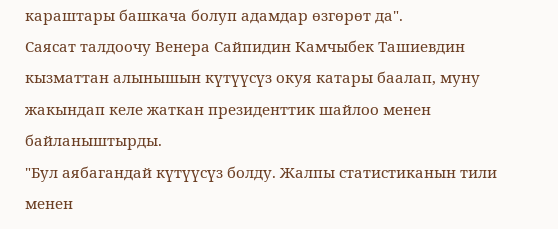караштары башкача болуп адамдар өзгөрөт да".
Саясат талдоочу Венера Сайпидин Камчыбек Ташиевдин кызматтан алынышын күтүүсүз окуя катары баалап, муну жакындап келе жаткан президенттик шайлоо менен байланыштырды.
"Бул аябагандай күтүүсүз болду. Жалпы статистиканын тили менен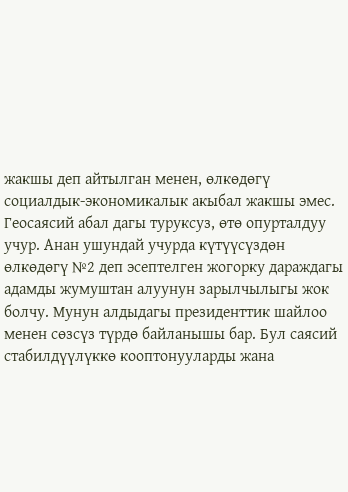жакшы деп айтылган менен, өлкөдөгү социалдык-экономикалык акыбал жакшы эмес. Геосаясий абал дагы туруксуз, өтө опурталдуу учур. Анан ушундай учурда күтүүсүздөн өлкөдөгү №2 деп эсептелген жогорку дараждагы адамды жумуштан алуунун зарылчылыгы жок болчу. Мунун алдыдагы президенттик шайлоо менен сөзсүз түрдө байланышы бар. Бул саясий стабилдүүлүккө кооптонууларды жана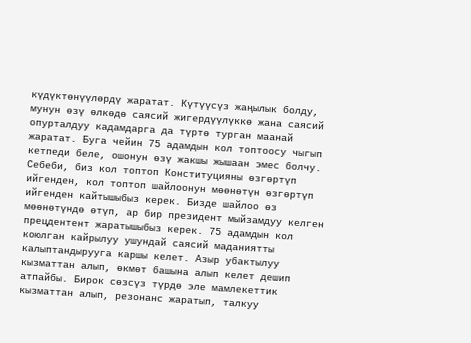күдүктөнүүлөрдү жаратат. Күтүүсүз жаңылык болду, мунун өзү өлкөдө саясий жигердүүлүккө жана саясий опурталдуу кадамдарга да түртө турган маанай жаратат. Буга чейин 75 адамдын кол топтоосу чыгып кетпеди беле, ошонун өзү жакшы жышаан эмес болчу. Себеби, биз кол топтоп Конституцияны өзгөртүп ийгенден, кол топтоп шайлоонун мөөнөтүн өзгөртүп ийгенден кайтышыбыз керек. Бизде шайлоо өз мөөнөтүндө өтүп, ар бир президент мыйзамдуу келген прецдентент жаратышыбыз керек. 75 адамдын кол коюлган кайрылуу ушундай саясий маданиятты калыптандырууга каршы келет. Азыр убактылуу кызматтан алып, өкмөт башына алып келет дешип атпайбы. Бирок сөзсүз түрдө эле мамлекеттик кызматтан алып, резонанс жаратып, талкуу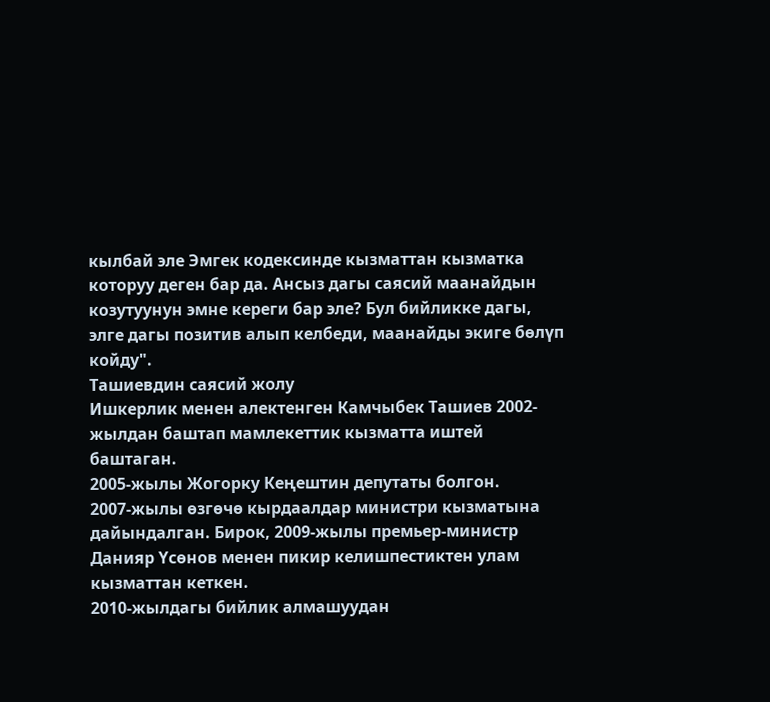кылбай эле Эмгек кодексинде кызматтан кызматка которуу деген бар да. Ансыз дагы саясий маанайдын козутуунун эмне кереги бар эле? Бул бийликке дагы, элге дагы позитив алып келбеди, маанайды экиге бөлүп койду".
Ташиевдин саясий жолу
Ишкерлик менен алектенген Камчыбек Ташиев 2002-жылдан баштап мамлекеттик кызматта иштей баштаган.
2005-жылы Жогорку Кеңештин депутаты болгон.
2007-жылы өзгөчө кырдаалдар министри кызматына дайындалган. Бирок, 2009-жылы премьер-министр Данияр Үсөнов менен пикир келишпестиктен улам кызматтан кеткен.
2010-жылдагы бийлик алмашуудан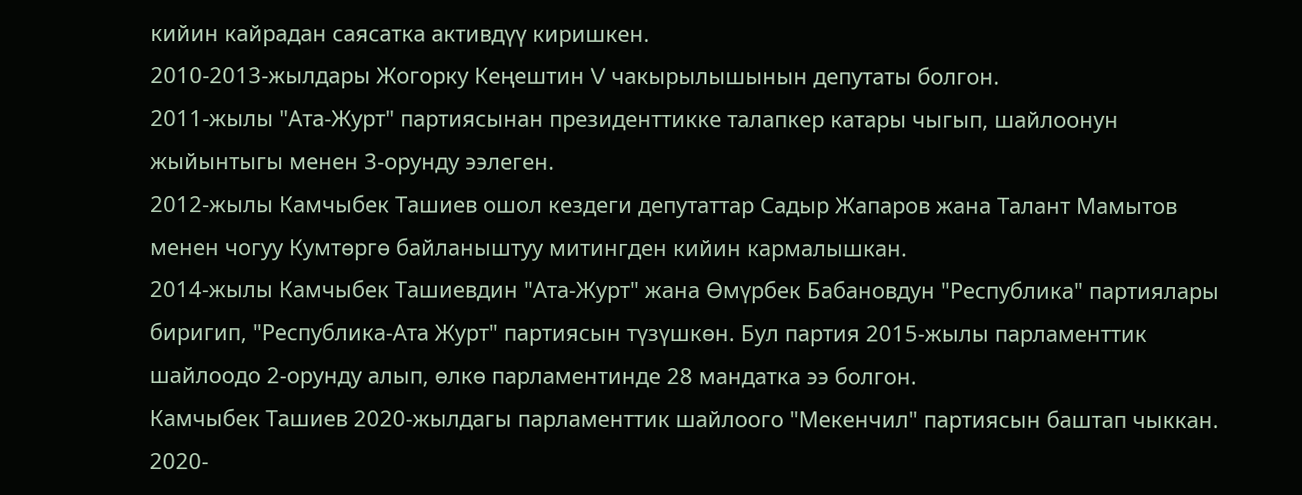кийин кайрадан саясатка активдүү киришкен.
2010-2013-жылдары Жогорку Кеңештин V чакырылышынын депутаты болгон.
2011-жылы "Ата-Журт" партиясынан президенттикке талапкер катары чыгып, шайлоонун жыйынтыгы менен 3-орунду ээлеген.
2012-жылы Камчыбек Ташиев ошол кездеги депутаттар Садыр Жапаров жана Талант Мамытов менен чогуу Кумтөргө байланыштуу митингден кийин кармалышкан.
2014-жылы Камчыбек Ташиевдин "Ата-Журт" жана Өмүрбек Бабановдун "Республика" партиялары биригип, "Республика-Ата Журт" партиясын түзүшкөн. Бул партия 2015-жылы парламенттик шайлоодо 2-орунду алып, өлкө парламентинде 28 мандатка ээ болгон.
Камчыбек Ташиев 2020-жылдагы парламенттик шайлоого "Мекенчил" партиясын баштап чыккан.
2020-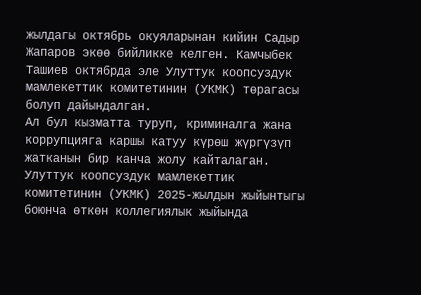жылдагы октябрь окуяларынан кийин Садыр Жапаров экөө бийликке келген. Камчыбек Ташиев октябрда эле Улуттук коопсуздук мамлекеттик комитетинин (УКМК) төрагасы болуп дайындалган.
Ал бул кызматта туруп, криминалга жана коррупцияга каршы катуу күрөш жүргүзүп жатканын бир канча жолу кайталаган.
Улуттук коопсуздук мамлекеттик комитетинин (УКМК) 2025-жылдын жыйынтыгы боюнча өткөн коллегиялык жыйында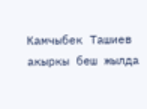Камчыбек Ташиев акыркы беш жылда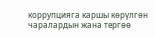коррупцияга каршы көрүлгөн чаралардын жана тергөө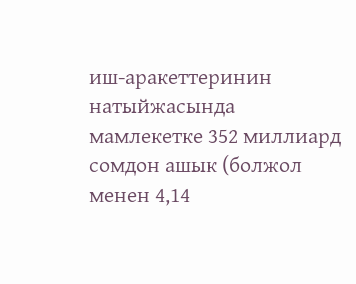иш-аракеттеринин натыйжасында мамлекетке 352 миллиард сомдон ашык (болжол менен 4,14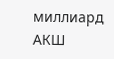миллиард АКШ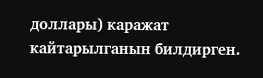доллары) каражат кайтарылганын билдирген.